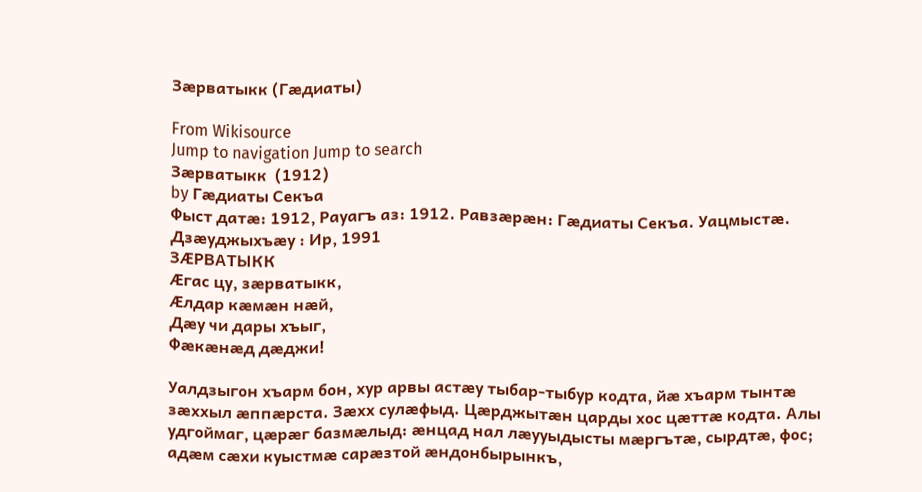Зæрватыкк (Гæдиаты)

From Wikisource
Jump to navigation Jump to search
Зæрватыкк  (1912)
by Гæдиаты Секъа
Фыст датæ: 1912, Рауагъ аз: 1912. Равзæрæн: Гæдиаты Секъа. Уацмыстæ. Дзæуджыхъæу : Ир, 1991
ЗÆРВАТЫКК
Æгас цу, зæрватыкк,
Æлдар кæмæн нæй,
Дæу чи дары хъыг,
Фæкæнæд дæджи!

Уалдзыгон хъарм бон, хур арвы астæу тыбар-тыбур кодта, йæ хъарм тынтæ зæххыл æппæрста. Зæхх сулæфыд. Цæрджытæн царды хос цæттæ кодта. Алы удгоймаг, цæрæг базмæлыд: æнцад нал лæууыдысты мæргътæ, сырдтæ, фос; адæм сæхи куыстмæ сарæзтой æндонбырынкъ,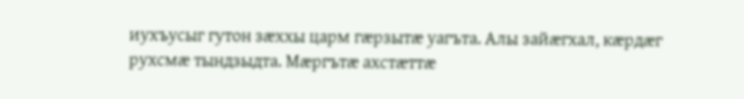иухъусыг гутон зæххы царм гæрзытæ уагъта. Алы зайæгхал, кæрдæг рухсмæ тындзыдта. Мæргътæ ахстæттæ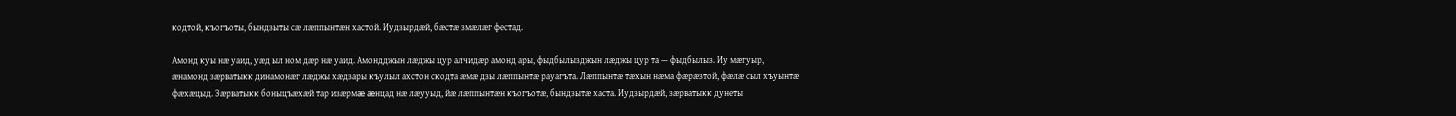кодтой, къогъоты, бындзыты сæ лæппынтæн хастой. Иудзырдæй, бæстæ змæлæг фестад.

Амонд куы нæ уаид, уæд ыл ном дæр нæ уаид. Амондджын лæджы цур алчидæр амонд ары, фыдбылызджын лæджы цур та — фыдбылыз. Иу мæгуыр, æнамонд зæрватыкк динамонæг лæджы хæдзары къулыл ахстон скодта æмæ дзы лæппынтæ рауагъта. Лæппынтæ тæхын нæма фæрæзтой, фæлæ сыл хъуынтæ фæхæцыд. Зæрватыкк боныцъæхæй тар изæрмæ æнцад нæ лæууыд, йæ лæппынтæн къогъотæ, бындзытæ хаста. Иудзырдæй, зæрватыкк дунеты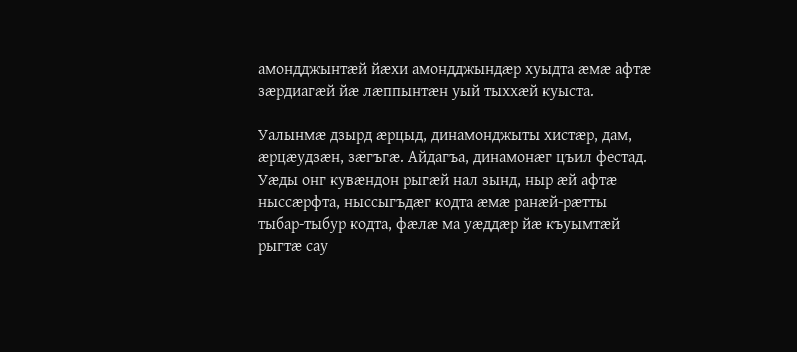амондджынтæй йæхи амондджындæр хуыдта æмæ афтæ зæрдиагæй йæ лæппынтæн уый тыххæй куыста.

Уалынмæ дзырд æрцыд, динамонджыты хистæр, дам, æрцæудзæн, зæгъгæ. Айдагъа, динамонæг цъил фестад. Уæды онг кувæндон рыгæй нал зынд, ныр æй афтæ ныссæрфта, ныссыгъдæг кодта æмæ ранæй-рæтты тыбар-тыбур кодта, фæлæ ма уæддæр йæ къуымтæй рыгтæ сау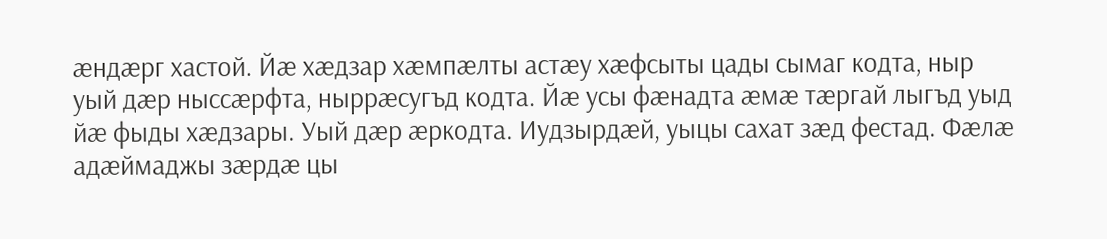æндæрг хастой. Йæ хæдзар хæмпæлты астæу хæфсыты цады сымаг кодта, ныр уый дæр ныссæрфта, ныррæсугъд кодта. Йæ усы фæнадта æмæ тæргай лыгъд уыд йæ фыды хæдзары. Уый дæр æркодта. Иудзырдæй, уыцы сахат зæд фестад. Фæлæ адæймаджы зæрдæ цы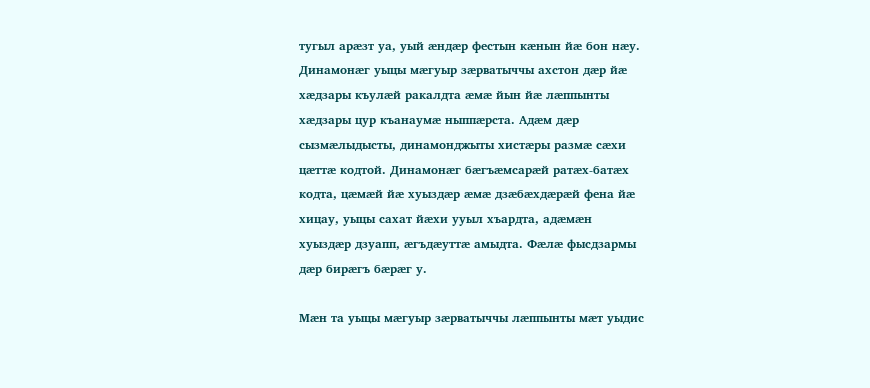тугыл арæзт уа, уый æндæр фестын кæнын йæ бон нæу. Динамонæг уыцы мæгуыр зæрватыччы ахстон дæр йæ хæдзары къулæй ракалдта æмæ йын йæ лæппынты хæдзары цур къанаумæ ныппæрста. Адæм дæр сызмæлыдысты, динамонджыты хистæры размæ сæхи цæттæ кодтой. Динамонæг бæгъæмсарæй ратæх-батæх кодта, цæмæй йæ хуыздæр æмæ дзæбæхдæрæй фена йæ хицау, уыцы сахат йæхи ууыл хъардта, адæмæн хуыздæр дзуапп, æгъдæуттæ амыдта. Фæлæ фысдзармы дæр бирæгъ бæрæг у.

Мæн та уыцы мæгуыр зæрватыччы лæппынты мæт уыдис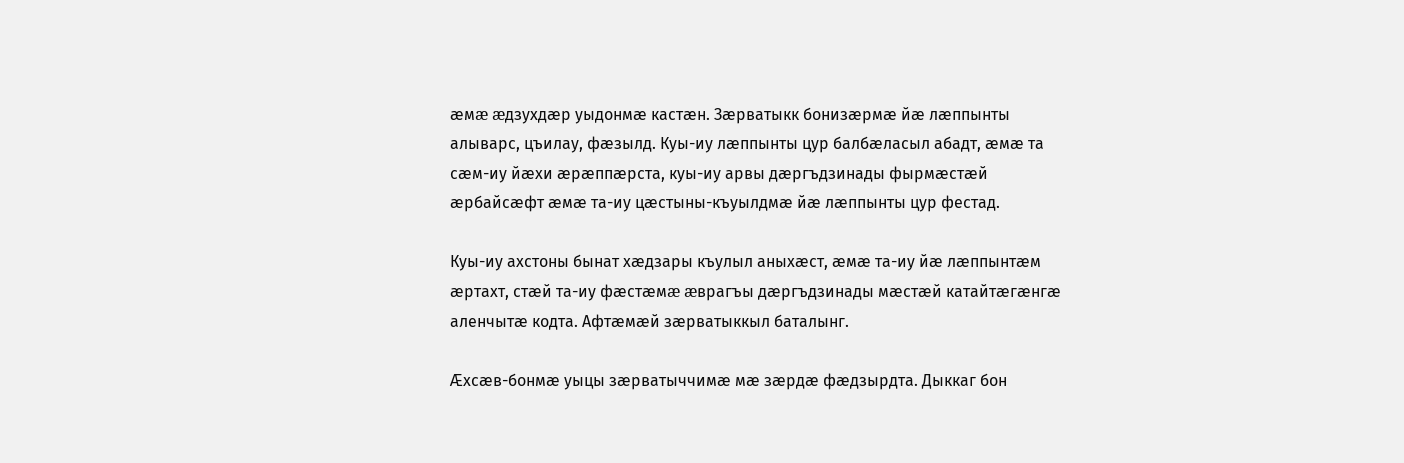æмæ æдзухдæр уыдонмæ кастæн. Зæрватыкк бонизæрмæ йæ лæппынты алыварс, цъилау, фæзылд. Куы-иу лæппынты цур балбæласыл абадт, æмæ та сæм-иу йæхи æрæппæрста, куы-иу арвы дæргъдзинады фырмæстæй æрбайсæфт æмæ та-иу цæстыны-къуылдмæ йæ лæппынты цур фестад.

Куы-иу ахстоны бынат хæдзары къулыл аныхæст, æмæ та-иу йæ лæппынтæм æртахт, стæй та-иу фæстæмæ æврагъы дæргъдзинады мæстæй катайтæгæнгæ аленчытæ кодта. Афтæмæй зæрватыккыл баталынг.

Æхсæв-бонмæ уыцы зæрватыччимæ мæ зæрдæ фæдзырдта. Дыккаг бон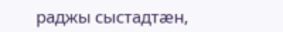раджы сыстадтæн,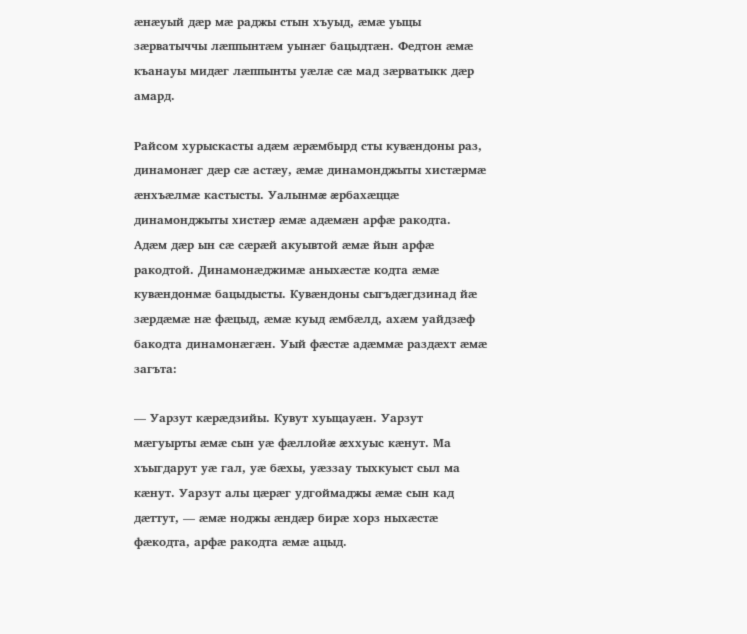æнæуый дæр мæ раджы стын хъуыд, æмæ уыцы зæрватыччы лæппынтæм уынæг бацыдтæн. Федтон æмæ къанауы мидæг лæппынты уæлæ сæ мад зæрватыкк дæр амард.

Райсом хурыскасты адæм æрæмбырд сты кувæндоны раз, динамонæг дæр сæ астæу, æмæ динамонджыты хистæрмæ æнхъæлмæ кастысты. Уалынмæ æрбахæццæ динамонджыты хистæр æмæ адæмæн арфæ ракодта. Адæм дæр ын сæ сæрæй акуывтой æмæ йын арфæ ракодтой. Динамонæджимæ аныхæстæ кодта æмæ кувæндонмæ бацыдысты. Кувæндоны сыгъдæгдзинад йæ зæрдæмæ нæ фæцыд, æмæ куыд æмбæлд, ахæм уайдзæф бакодта динамонæгæн. Уый фæстæ адæммæ раздæхт æмæ загъта:

— Уарзут кæрæдзийы. Кувут хуыцауæн. Уарзут мæгуырты æмæ сын уæ фæллойæ æххуыс кæнут. Ма хъыгдарут уæ гал, уæ бæхы, уæззау тыхкуыст сыл ма кæнут. Уарзут алы цæрæг удгоймаджы æмæ сын кад дæттут, — æмæ ноджы æндæр бирæ хорз ныхæстæ фæкодта, арфæ ракодта æмæ ацыд.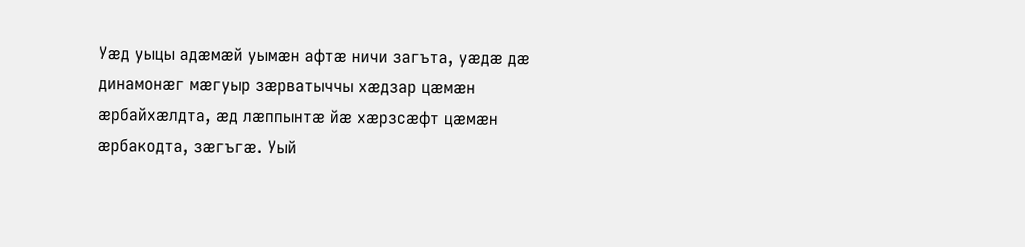Уæд уыцы адæмæй уымæн афтæ ничи загъта, уæдæ дæ динамонæг мæгуыр зæрватыччы хæдзар цæмæн æрбайхæлдта, æд лæппынтæ йæ хæрзсæфт цæмæн æрбакодта, зæгъгæ. Уый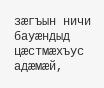зæгъын ничи бауæндыд цæстмæхъус адæмæй,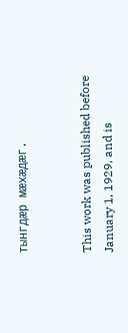тынгдæр мæхæдæг.


This work was published before January 1, 1929, and is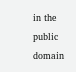in the public domain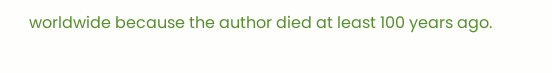worldwide because the author died at least 100 years ago.